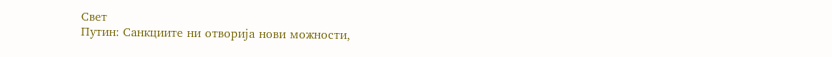Свет
Путин: Санкциите ни отворија нови можности,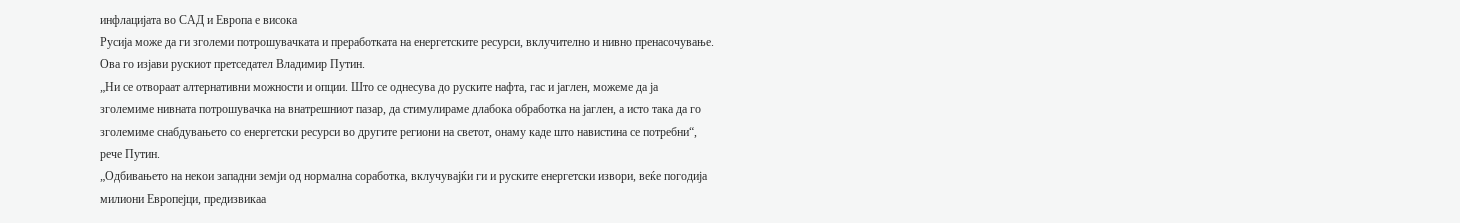инфлацијата во САД и Европа е висока
Русија може да ги зголеми потрошувачката и преработката на енергетските ресурси, вклучително и нивно пренасочување. Ова го изјави рускиот претседател Владимир Путин.
„Ни се отвораат алтернативни можности и опции. Што се однесува до руските нафта, гас и јаглен, можеме да ја зголемиме нивната потрошувачка на внатрешниот пазар, да стимулираме длабока обработка на јаглен, а исто така да го зголемиме снабдувањето со енергетски ресурси во другите региони на светот, онаму каде што навистина се потребни“, рече Путин.
„Одбивањето на некои западни земји од нормална соработка, вклучувајќи ги и руските енергетски извори, веќе погодија милиони Европејци, предизвикаа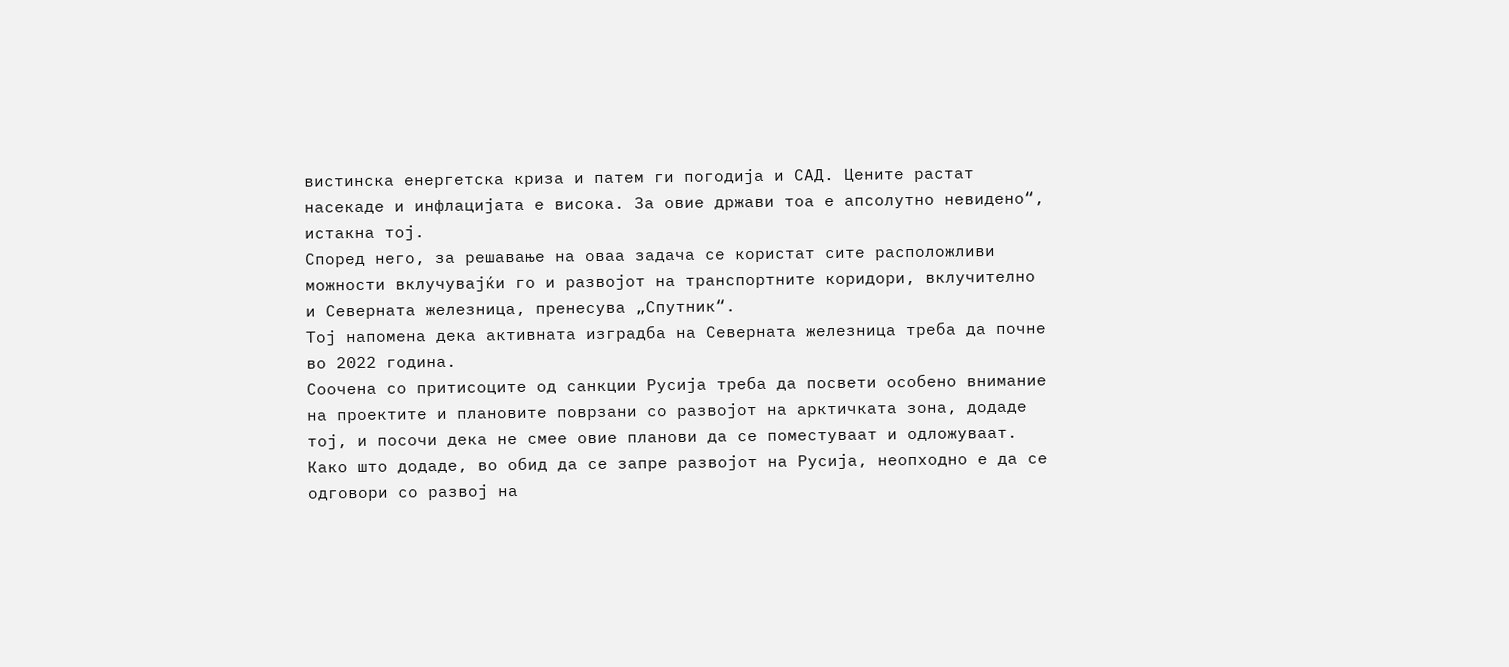вистинска енергетска криза и патем ги погодија и САД. Цените растат насекаде и инфлацијата е висока. За овие држави тоа е апсолутно невидено“, истакна тој.
Според него, за решавање на оваа задача се користат сите расположливи можности вклучувајќи го и развојот на транспортните коридори, вклучително и Северната железница, пренесува „Спутник“.
Тој напомена дека активната изградба на Северната железница треба да почне во 2022 година.
Соочена со притисоците од санкции Русија треба да посвети особено внимание на проектите и плановите поврзани со развојот на арктичката зона, додаде тој, и посочи дека не смее овие планови да се поместуваат и одложуваат.
Како што додаде, во обид да се запре развојот на Русија, неопходно е да се одговори со развој на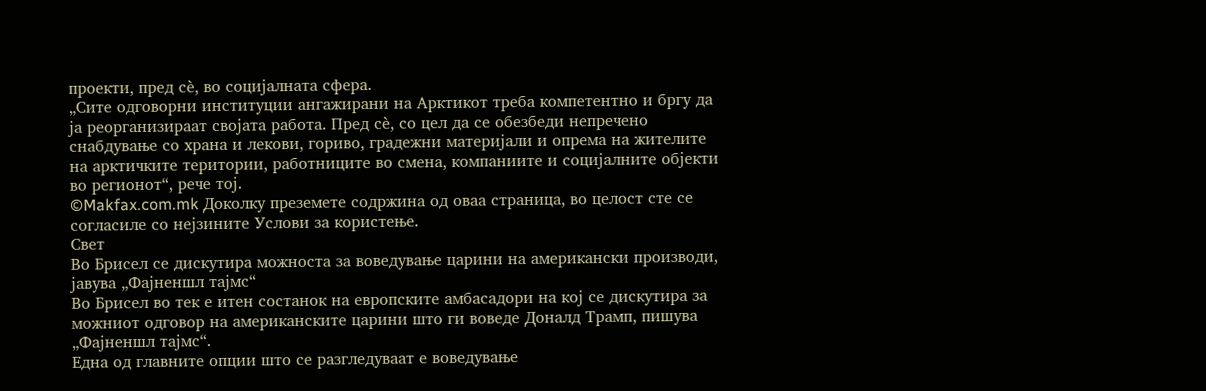проекти, пред сѐ, во социјалната сфера.
„Сите одговорни институции ангажирани на Арктикот треба компетентно и бргу да ја реорганизираат својата работа. Пред сѐ, со цел да се обезбеди непречено снабдување со храна и лекови, гориво, градежни материјали и опрема на жителите на арктичките територии, работниците во смена, компаниите и социјалните објекти во регионот“, рече тој.
©Makfax.com.mk Доколку преземете содржина од оваа страница, во целост сте се согласиле со нејзините Услови за користење.
Свет
Во Брисел се дискутира можноста за воведување царини на американски производи, јавува „Фајненшл тајмс“
Во Брисел во тек е итен состанок на европските амбасадори на кој се дискутира за можниот одговор на американските царини што ги воведе Доналд Трамп, пишува „Фајненшл тајмс“.
Една од главните опции што се разгледуваат е воведување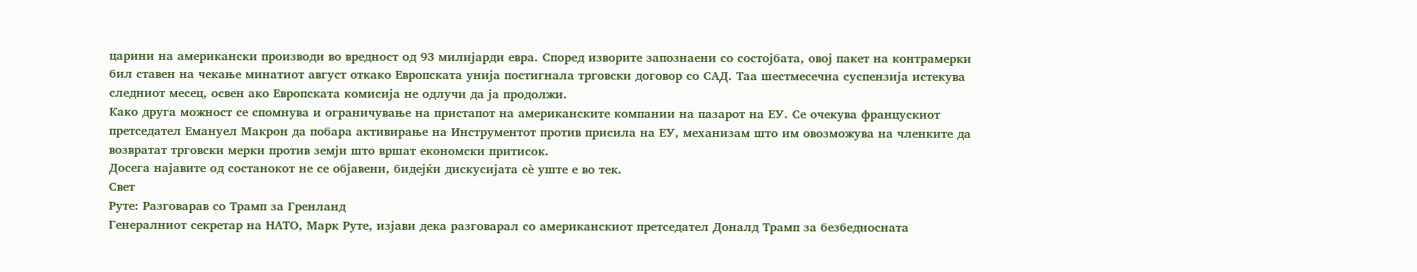царини на американски производи во вредност од 93 милијарди евра. Според изворите запознаени со состојбата, овој пакет на контрамерки бил ставен на чекање минатиот август откако Европската унија постигнала трговски договор со САД. Таа шестмесечна суспензија истекува следниот месец, освен ако Европската комисија не одлучи да ја продолжи.
Како друга можност се спомнува и ограничување на пристапот на американските компании на пазарот на ЕУ. Се очекува францускиот претседател Емануел Макрон да побара активирање на Инструментот против присила на ЕУ, механизам што им овозможува на членките да возвратат трговски мерки против земји што вршат економски притисок.
Досега најавите од состанокот не се објавени, бидејќи дискусијата сè уште е во тек.
Свет
Руте: Разговарав со Трамп за Гренланд
Генералниот секретар на НАТО, Марк Руте, изјави дека разговарал со американскиот претседател Доналд Трамп за безбедносната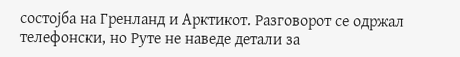состојба на Гренланд и Арктикот. Разговорот се одржал телефонски, но Руте не наведе детали за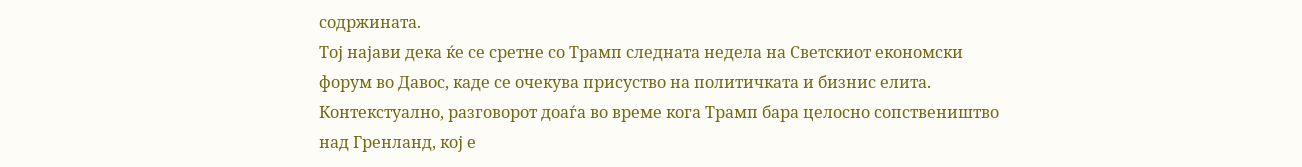содржината.
Тој најави дека ќе се сретне со Трамп следната недела на Светскиот економски форум во Давос, каде се очекува присуство на политичката и бизнис елита.
Контекстуално, разговорот доаѓа во време кога Трамп бара целосно сопствеништво над Гренланд, кој е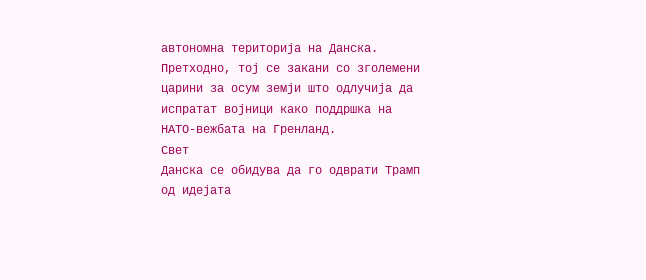автономна територија на Данска. Претходно, тој се закани со зголемени царини за осум земји што одлучија да испратат војници како поддршка на НАТО-вежбата на Гренланд.
Свет
Данска се обидува да го одврати Трамп од идејата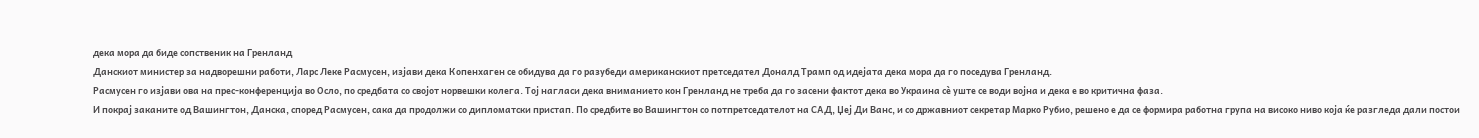дека мора да биде сопственик на Гренланд
Данскиот министер за надворешни работи, Ларс Леке Расмусен, изјави дека Копенхаген се обидува да го разубеди американскиот претседател Доналд Трамп од идејата дека мора да го поседува Гренланд.
Расмусен го изјави ова на прес-конференција во Осло, по средбата со својот норвешки колега. Тој нагласи дека вниманието кон Гренланд не треба да го засени фактот дека во Украина сè уште се води војна и дека е во критична фаза.
И покрај заканите од Вашингтон, Данска, според Расмусен, сака да продолжи со дипломатски пристап. По средбите во Вашингтон со потпретседателот на САД, Џеј Ди Ванс, и со државниот секретар Марко Рубио, решено е да се формира работна група на високо ниво која ќе разгледа дали постои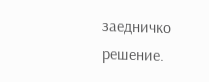заедничко решение.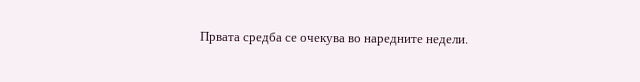Првата средба се очекува во наредните недели.